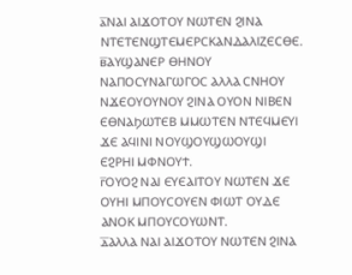ⲁ̅ⲚⲀⲒ ⲀⲒϪⲞⲦⲞⲨ ⲚⲰⲦⲈⲚ ϨⲒⲚⲀ ⲚⲦⲈⲦⲈⲚϢⲦⲈⲘⲈⲢⲤⲔⲀⲚⲆⲀⲖⲒⲌⲈⲤⲐⲈ.
ⲃ̅ⲀⲨϢⲀⲚⲈⲢ ⲐⲎⲚⲞⲨ ⲚⲀⲠⲞⲤⲨⲚⲀⲄⲰⲄⲞⲤ ⲀⲖⲖⲀ ⲤⲚⲎⲞⲨ ⲚϪⲈⲞⲨⲞⲨⲚⲞⲨ ϨⲒⲚⲀ ⲞⲨⲞⲚ ⲚⲒⲂⲈⲚ ⲈⲐⲚⲀϦⲰⲦⲈⲂ ⲘⲘⲰⲦⲈⲚ ⲚⲦⲈϤⲘⲈⲨⲒ ϪⲈ ⲀϤⲒⲚⲒ ⲚⲞⲨϢⲞⲨϢⲰⲞⲨϢⲒ ⲈϨⲢⲎⲒ ⲘⲪⲚⲞⲨϮ.
ⲅ̅ⲞⲨⲞϨ ⲚⲀⲒ ⲈⲨⲈⲀⲒⲦⲞⲨ ⲚⲰⲦⲈⲚ ϪⲈ ⲞⲨⲎⲒ ⲘⲠⲞⲨⲤⲞⲨⲈⲚ ⲪⲒⲰⲦ ⲞⲨⲆⲈ ⲀⲚⲞⲔ ⲘⲠⲞⲨⲤⲞⲨⲰⲚⲦ.
ⲇ̅ⲀⲖⲖⲀ ⲚⲀⲒ ⲀⲒϪⲞⲦⲞⲨ ⲚⲰⲦⲈⲚ ϨⲒⲚⲀ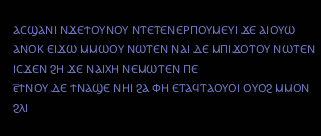ⲀⲤϢⲀⲚⲒ ⲚϪⲈϮⲞⲨⲚⲞⲨ ⲚⲦⲈⲦⲈⲚⲈⲢⲠⲞⲨⲘⲈⲨⲒ ϪⲈ ⲀⲒⲞⲨⲰ ⲀⲚⲞⲔ ⲈⲒϪⲰ ⲘⲘⲰⲞⲨ ⲚⲰⲦⲈⲚ ⲚⲀⲒ ⲆⲈ ⲘⲠⲒϪⲞⲦⲞⲨ ⲚⲰⲦⲈⲚ ⲒⲤϪⲈⲚ ϨⲎ ϪⲈ ⲚⲀⲒⲬⲎ ⲚⲈⲘⲰⲦⲈⲚ ⲠⲈ
ⲉ̅ϮⲚⲞⲨ ⲆⲈ ϮⲚⲀϢⲈ ⲚⲎⲒ ϨⲀ ⲪⲎ ⲈⲦⲀϤⲦⲀⲞⲨⲞⲒ ⲞⲨⲞϨ ⲘⲘⲞⲚ ϨⲖⲒ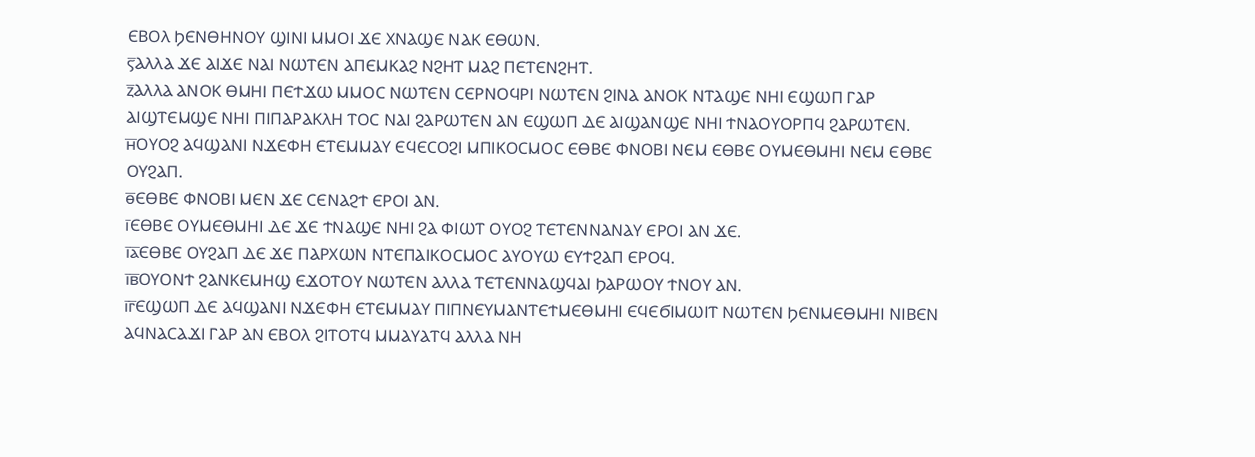ⲈⲂⲞⲖ ϦⲈⲚⲐⲎⲚⲞⲨ ϢⲒⲚⲒ ⲘⲘⲞⲒ ϪⲈ ⲬⲚⲀϢⲈ ⲚⲀⲔ ⲈⲐⲰⲚ.
ⲋ̅ⲀⲖⲖⲀ ϪⲈ ⲀⲒϪⲈ ⲚⲀⲒ ⲚⲰⲦⲈⲚ ⲀⲠⲈⲘⲔⲀϨ ⲚϨⲎⲦ ⲘⲀϨ ⲠⲈⲦⲈⲚϨⲎⲦ.
ⲍ̅ⲀⲖⲖⲀ ⲀⲚⲞⲔ ⲐⲘⲎⲒ ⲠⲈϮϪⲰ ⲘⲘⲞⲤ ⲚⲰⲦⲈⲚ ⲤⲈⲢⲚⲞϤⲢⲒ ⲚⲰⲦⲈⲚ ϨⲒⲚⲀ ⲀⲚⲞⲔ ⲚⲦⲀϢⲈ ⲚⲎⲒ ⲈϢⲰⲠ ⲄⲀⲢ ⲀⲒϢⲦⲈⲘϢⲈ ⲚⲎⲒ ⲠⲒⲠⲀⲢⲀⲔⲖⲎ ⲦⲞⲤ ⲚⲀⲒ ϨⲀⲢⲰⲦⲈⲚ ⲀⲚ ⲈϢⲰⲠ ⲆⲈ ⲀⲒϢⲀⲚϢⲈ ⲚⲎⲒ ϮⲚⲀⲞⲨⲞⲢⲠϤ ϨⲀⲢⲰⲦⲈⲚ.
ⲏ̅ⲞⲨⲞϨ ⲀϤϢⲀⲚⲒ ⲚϪⲈⲪⲎ ⲈⲦⲈⲘⲘⲀⲨ ⲈϤⲈⲤⲞϨⲒ ⲘⲠⲒⲔⲞⲤⲘⲞⲤ ⲈⲐⲂⲈ ⲪⲚⲞⲂⲒ ⲚⲈⲘ ⲈⲐⲂⲈ ⲞⲨⲘⲈⲐⲘⲎⲒ ⲚⲈⲘ ⲈⲐⲂⲈ ⲞⲨϨⲀⲠ.
ⲑ̅ⲈⲐⲂⲈ ⲪⲚⲞⲂⲒ ⲘⲈⲚ ϪⲈ ⲤⲈⲚⲀϨϮ ⲈⲢⲞⲒ ⲀⲚ.
ⲓ̅ⲈⲐⲂⲈ ⲞⲨⲘⲈⲐⲘⲎⲒ ⲆⲈ ϪⲈ ϮⲚⲀϢⲈ ⲚⲎⲒ ϨⲀ ⲪⲒⲰⲦ ⲞⲨⲞϨ ⲦⲈⲦⲈⲚⲚⲀⲚⲀⲨ ⲈⲢⲞⲒ ⲀⲚ ϪⲈ.
ⲓ̅ⲁ̅ⲈⲐⲂⲈ ⲞⲨϨⲀⲠ ⲆⲈ ϪⲈ ⲠⲀⲢⲬⲰⲚ ⲚⲦⲈⲠⲀⲒⲔⲞⲤⲘⲞⲤ ⲀⲨⲞⲨⲰ ⲈⲨϮϨⲀⲠ ⲈⲢⲞϤ.
ⲓ̅ⲃ̅ⲞⲨⲞⲚϮ ϨⲀⲚⲔⲈⲘⲎϢ ⲈϪⲞⲦⲞⲨ ⲚⲰⲦⲈⲚ ⲀⲖⲖⲀ ⲦⲈⲦⲈⲚⲚⲀϢϤⲀⲒ ϦⲀⲢⲰⲞⲨ ϮⲚⲞⲨ ⲀⲚ.
ⲓ̅ⲅ̅ⲈϢⲰⲠ ⲆⲈ ⲀϤϢⲀⲚⲒ ⲚϪⲈⲪⲎ ⲈⲦⲈⲘⲘⲀⲨ ⲠⲒⲠⲚⲈⲨⲘⲀⲚⲦⲈϮⲘⲈⲐⲘⲎⲒ ⲈϤⲈϬⲒⲘⲰⲒⲦ ⲚⲰⲦⲈⲚ ϦⲈⲚⲘⲈⲐⲘⲎⲒ ⲚⲒⲂⲈⲚ ⲀϤⲚⲀⲤⲀϪⲒ ⲄⲀⲢ ⲀⲚ ⲈⲂⲞⲖ ϨⲒⲦⲞⲦϤ ⲘⲘⲀⲨⲀⲦϤ ⲀⲖⲖⲀ ⲚⲎ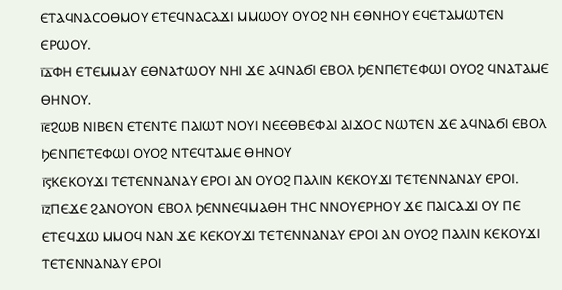ⲈⲦⲀϤⲚⲀⲤⲞⲐⲘⲞⲨ ⲈⲦⲈϤⲚⲀⲤⲀϪⲒ ⲘⲘⲰⲞⲨ ⲞⲨⲞϨ ⲚⲎ ⲈⲐⲚⲎⲞⲨ ⲈϤⲈⲦⲀⲘⲰⲦⲈⲚ ⲈⲢⲰⲞⲨ.
ⲓ̅ⲇ̅ⲪⲎ ⲈⲦⲈⲘⲘⲀⲨ ⲈⲐⲚⲀϮⲰⲞⲨ ⲚⲎⲒ ϪⲈ ⲀϤⲚⲀϬⲒ ⲈⲂⲞⲖ ϦⲈⲚⲠⲈⲦⲈⲪⲰⲒ ⲞⲨⲞϨ ϤⲚⲀⲦⲀⲘⲈ ⲐⲎⲚⲞⲨ.
ⲓ̅ⲉ̅ϨⲰⲂ ⲚⲒⲂⲈⲚ ⲈⲦⲈⲚⲦⲈ ⲠⲀⲒⲰⲦ ⲚⲞⲨⲒ ⲚⲈⲈⲐⲂⲈⲪⲀⲒ ⲀⲒϪⲞⲤ ⲚⲰⲦⲈⲚ ϪⲈ ⲀϤⲚⲀϬⲒ ⲈⲂⲞⲖ ϦⲈⲚⲠⲈⲦⲈⲪⲰⲒ ⲞⲨⲞϨ ⲚⲦⲈϤⲦⲀⲘⲈ ⲐⲎⲚⲞⲨ
ⲓ̅ⲋ̅ⲔⲈⲔⲞⲨϪⲒ ⲦⲈⲦⲈⲚⲚⲀⲚⲀⲨ ⲈⲢⲞⲒ ⲀⲚ ⲞⲨⲞϨ ⲠⲀⲖⲒⲚ ⲔⲈⲔⲞⲨϪⲒ ⲦⲈⲦⲈⲚⲚⲀⲚⲀⲨ ⲈⲢⲞⲒ.
ⲓ̅ⲍ̅ⲠⲈϪⲈ ϨⲀⲚⲞⲨⲞⲚ ⲈⲂⲞⲖ ϦⲈⲚⲚⲈϤⲘⲀⲐⲎ ⲦⲎⲤ ⲚⲚⲞⲨⲈⲢⲎⲞⲨ ϪⲈ ⲠⲀⲒⲤⲀϪⲒ ⲞⲨ ⲠⲈ ⲈⲦⲈϤϪⲰ ⲘⲘⲞϤ ⲚⲀⲚ ϪⲈ ⲔⲈⲔⲞⲨϪⲒ ⲦⲈⲦⲈⲚⲚⲀⲚⲀⲨ ⲈⲢⲞⲒ ⲀⲚ ⲞⲨⲞϨ ⲠⲀⲖⲒⲚ ⲔⲈⲔⲞⲨϪⲒ ⲦⲈⲦⲈⲚⲚⲀⲚⲀⲨ ⲈⲢⲞⲒ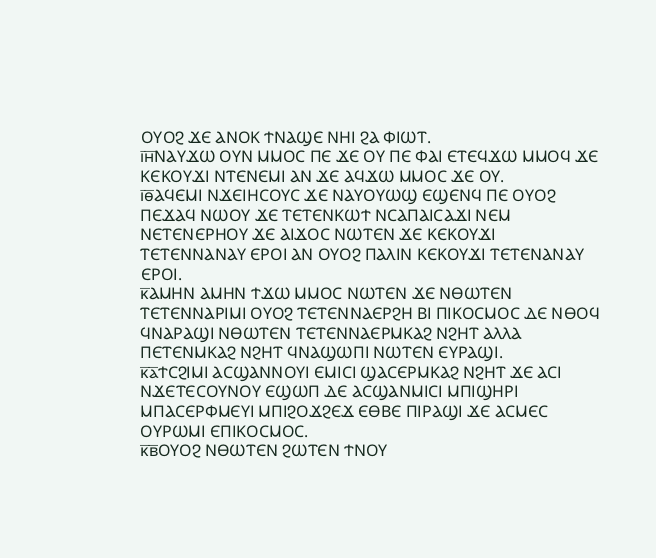ⲞⲨⲞϨ ϪⲈ ⲀⲚⲞⲔ ϮⲚⲀϢⲈ ⲚⲎⲒ ϨⲀ ⲪⲒⲰⲦ.
ⲓ̅ⲏ̅ⲚⲀⲨϪⲰ ⲞⲨⲚ ⲘⲘⲞⲤ ⲠⲈ ϪⲈ ⲞⲨ ⲠⲈ ⲪⲀⲒ ⲈⲦⲈϤϪⲰ ⲘⲘⲞϤ ϪⲈ ⲔⲈⲔⲞⲨϪⲒ ⲚⲦⲈⲚⲈⲘⲒ ⲀⲚ ϪⲈ ⲀϤϪⲰ ⲘⲘⲞⲤ ϪⲈ ⲞⲨ.
ⲓ̅ⲑ̅ⲀϤⲈⲘⲒ ⲚϪⲈⲒⲎⲤⲞⲨⲤ ϪⲈ ⲚⲀⲨⲞⲨⲰϢ ⲈϢⲈⲚϤ ⲠⲈ ⲞⲨⲞϨ ⲠⲈϪⲀϤ ⲚⲰⲞⲨ ϪⲈ ⲦⲈⲦⲈⲚⲔⲰϮ ⲚⲤⲀⲠⲀⲒⲤⲀϪⲒ ⲚⲈⲘ ⲚⲈⲦⲈⲚⲈⲢⲎⲞⲨ ϪⲈ ⲀⲒϪⲞⲤ ⲚⲰⲦⲈⲚ ϪⲈ ⲔⲈⲔⲞⲨϪⲒ ⲦⲈⲦⲈⲚⲚⲀⲚⲀⲨ ⲈⲢⲞⲒ ⲀⲚ ⲞⲨⲞϨ ⲠⲀⲖⲒⲚ ⲔⲈⲔⲞⲨϪⲒ ⲦⲈⲦⲈⲚⲀⲚⲀⲨ ⲈⲢⲞⲒ.
ⲕ̅ⲀⲘⲎⲚ ⲀⲘⲎⲚ ϮϪⲰ ⲘⲘⲞⲤ ⲚⲰⲦⲈⲚ ϪⲈ ⲚⲐⲰⲦⲈⲚ ⲦⲈⲦⲈⲚⲚⲀⲢⲒⲘⲒ ⲞⲨⲞϨ ⲦⲈⲦⲈⲚⲚⲀⲈⲢϨⲎ ⲂⲒ ⲠⲒⲔⲞⲤⲘⲞⲤ ⲆⲈ ⲚⲐⲞϤ ϤⲚⲀⲢⲀϢⲒ ⲚⲐⲰⲦⲈⲚ ⲦⲈⲦⲈⲚⲚⲀⲈⲢⲘⲔⲀϨ ⲚϨⲎⲦ ⲀⲖⲖⲀ ⲠⲈⲦⲈⲚⲘⲔⲀϨ ⲚϨⲎⲦ ϤⲚⲀϢⲰⲠⲒ ⲚⲰⲦⲈⲚ ⲈⲨⲢⲀϢⲒ.
ⲕ̅ⲁ̅ϮⲤϨⲒⲘⲒ ⲀⲤϢⲀⲚⲚⲞⲨⲒ ⲈⲘⲒⲤⲒ ϢⲀⲤⲈⲢⲘⲔⲀϨ ⲚϨⲎⲦ ϪⲈ ⲀⲤⲒ ⲚϪⲈⲦⲈⲤⲞⲨⲚⲞⲨ ⲈϢⲰⲠ ⲆⲈ ⲀⲤϢⲀⲚⲘⲒⲤⲒ ⲘⲠⲒϢⲎⲢⲒ ⲘⲠⲀⲤⲈⲢⲪⲘⲈⲨⲒ ⲘⲠⲒϨⲞϪϨⲈϪ ⲈⲐⲂⲈ ⲠⲒⲢⲀϢⲒ ϪⲈ ⲀⲤⲘⲈⲤ ⲞⲨⲢⲰⲘⲒ ⲈⲠⲒⲔⲞⲤⲘⲞⲤ.
ⲕ̅ⲃ̅ⲞⲨⲞϨ ⲚⲐⲰⲦⲈⲚ ϨⲰⲦⲈⲚ ϮⲚⲞⲨ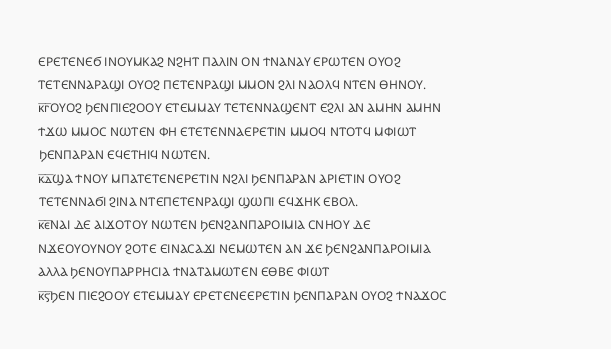ⲈⲢⲈⲦⲈⲚⲈϬ ⲒⲚⲞⲨⲘⲔⲀϨ ⲚϨⲎⲦ ⲠⲀⲖⲒⲚ ⲞⲚ ϮⲚⲀⲚⲀⲨ ⲈⲢⲰⲦⲈⲚ ⲞⲨⲞϨ ⲦⲈⲦⲈⲚⲚⲀⲢⲀϢⲒ ⲞⲨⲞϨ ⲠⲈⲦⲈⲚⲢⲀϢⲒ ⲘⲘⲞⲚ ϨⲖⲒ ⲚⲀⲞⲖϤ ⲚⲦⲈⲚ ⲐⲎⲚⲞⲨ.
ⲕ̅ⲅ̅ⲞⲨⲞϨ ϦⲈⲚⲠⲒⲈϨⲞⲞⲨ ⲈⲦⲈⲘⲘⲀⲨ ⲦⲈⲦⲈⲚⲚⲀϢⲈⲚⲦ ⲈϨⲖⲒ ⲀⲚ ⲀⲘⲎⲚ ⲀⲘⲎⲚ ϮϪⲰ ⲘⲘⲞⲤ ⲚⲰⲦⲈⲚ ⲪⲎ ⲈⲦⲈⲦⲈⲚⲚⲀⲈⲢⲈⲦⲒⲚ ⲘⲘⲞϤ ⲚⲦⲞⲦϤ ⲘⲪⲒⲰⲦ ϦⲈⲚⲠⲀⲢⲀⲚ ⲈϤⲈⲦⲎⲒϤ ⲚⲰⲦⲈⲚ.
ⲕ̅ⲇ̅ϢⲀ ϮⲚⲞⲨ ⲘⲠⲀⲦⲈⲦⲈⲚⲈⲢⲈⲦⲒⲚ ⲚϨⲖⲒ ϦⲈⲚⲠⲀⲢⲀⲚ ⲀⲢⲒⲈⲦⲒⲚ ⲞⲨⲞϨ ⲦⲈⲦⲈⲚⲚⲀϬⲒ ϨⲒⲚⲀ ⲚⲦⲈⲠⲈⲦⲈⲚⲢⲀϢⲒ ϢⲰⲠⲒ ⲈϤϪⲎⲔ ⲈⲂⲞⲖ.
ⲕ̅ⲉ̅ⲚⲀⲒ ⲆⲈ ⲀⲒϪⲞⲦⲞⲨ ⲚⲰⲦⲈⲚ ϦⲈⲚϨⲀⲚⲠⲀⲢⲞⲒⲘⲒⲀ ⲤⲚⲎⲞⲨ ⲆⲈ ⲚϪⲈⲞⲨⲞⲨⲚⲞⲨ ϨⲞⲦⲈ ⲈⲒⲚⲀⲤⲀϪⲒ ⲚⲈⲘⲰⲦⲈⲚ ⲀⲚ ϪⲈ ϦⲈⲚϨⲀⲚⲠⲀⲢⲞⲒⲘⲒⲀ ⲀⲖⲖⲀ ϦⲈⲚⲞⲨⲠⲀⲢⲢⲎⲤⲒⲀ ϮⲚⲀⲦⲀⲘⲰⲦⲈⲚ ⲈⲐⲂⲈ ⲪⲒⲰⲦ
ⲕ̅ⲋ̅ϦⲈⲚ ⲠⲒⲈϨⲞⲞⲨ ⲈⲦⲈⲘⲘⲀⲨ ⲈⲢⲈⲦⲈⲚⲈⲈⲢⲈⲦⲒⲚ ϦⲈⲚⲠⲀⲢⲀⲚ ⲞⲨⲞϨ ϮⲚⲀϪⲞⲤ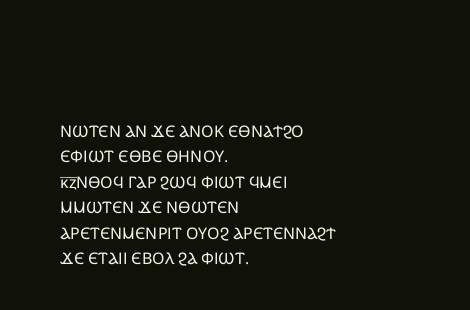ⲚⲰⲦⲈⲚ ⲀⲚ ϪⲈ ⲀⲚⲞⲔ ⲈⲐⲚⲀϮϨⲞ ⲈⲪⲒⲰⲦ ⲈⲐⲂⲈ ⲐⲎⲚⲞⲨ.
ⲕ̅ⲍ̅ⲚⲐⲞϤ ⲄⲀⲢ ϨⲰϤ ⲪⲒⲰⲦ ϤⲘⲈⲒ ⲘⲘⲰⲦⲈⲚ ϪⲈ ⲚⲐⲰⲦⲈⲚ ⲀⲢⲈⲦⲈⲚⲘⲈⲚⲢⲒⲦ ⲞⲨⲞϨ ⲀⲢⲈⲦⲈⲚⲚⲀϨϮ ϪⲈ ⲈⲦⲀⲒⲒ ⲈⲂⲞⲖ ϨⲀ ⲪⲒⲰⲦ.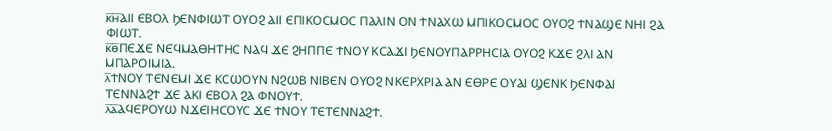ⲕ̅ⲏ̅ⲀⲒⲒ ⲈⲂⲞⲖ ϦⲈⲚⲪⲒⲰⲦ ⲞⲨⲞϨ ⲀⲒⲒ ⲈⲠⲒⲔⲞⲤⲘⲞⲤ ⲠⲀⲖⲒⲚ ⲞⲚ ϮⲚⲀⲬⲰ ⲘⲠⲒⲔⲞⲤⲘⲞⲤ ⲞⲨⲞϨ ϮⲚⲀϢⲈ ⲚⲎⲒ ϨⲀ ⲪⲒⲰⲦ.
ⲕ̅ⲑ̅ⲠⲈϪⲈ ⲚⲈϤⲘⲀⲐⲎⲦⲎⲤ ⲚⲀϤ ϪⲈ ϨⲎⲠⲠⲈ ϮⲚⲞⲨ ⲔⲤⲀϪⲒ ϦⲈⲚⲞⲨⲠⲀⲢⲢⲎⲤⲒⲀ ⲞⲨⲞϨ ⲔϪⲈ ϨⲖⲒ ⲀⲚ ⲘⲠⲀⲢⲞⲒⲘⲒⲀ.
ⲗ̅ϮⲚⲞⲨ ⲦⲈⲚⲈⲘⲒ ϪⲈ ⲔⲤⲰⲞⲨⲚ ⲚϨⲰⲂ ⲚⲒⲂⲈⲚ ⲞⲨⲞϨ ⲚⲔⲈⲢⲬⲢⲒⲀ ⲀⲚ ⲈⲐⲢⲈ ⲞⲨⲀⲒ ϢⲈⲚⲔ ϦⲈⲚⲪⲀⲒ ⲦⲈⲚⲚⲀϨϮ ϪⲈ ⲀⲔⲒ ⲈⲂⲞⲖ ϨⲀ ⲪⲚⲞⲨϮ.
ⲗ̅ⲁ̅ⲀϤⲈⲢⲞⲨⲰ ⲚϪⲈⲒⲎⲤⲞⲨⲤ ϪⲈ ϮⲚⲞⲨ ⲦⲈⲦⲈⲚⲚⲀϨϮ.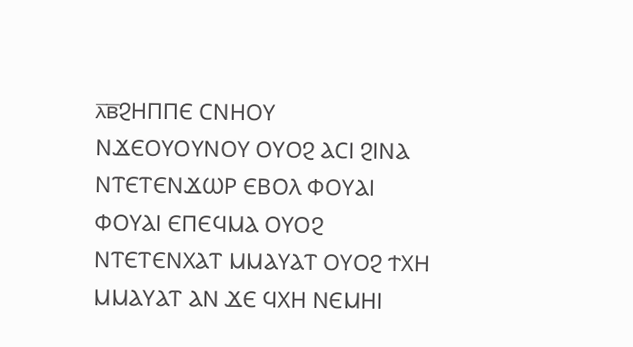ⲗ̅ⲃ̅ϨⲎⲠⲠⲈ ⲤⲚⲎⲞⲨ ⲚϪⲈⲞⲨⲞⲨⲚⲞⲨ ⲞⲨⲞϨ ⲀⲤⲒ ϨⲒⲚⲀ ⲚⲦⲈⲦⲈⲚϪⲰⲢ ⲈⲂⲞⲖ ⲪⲞⲨⲀⲒ ⲪⲞⲨⲀⲒ ⲈⲠⲈϤⲘⲀ ⲞⲨⲞϨ ⲚⲦⲈⲦⲈⲚⲬⲀⲦ ⲘⲘⲀⲨⲀⲦ ⲞⲨⲞϨ ϮⲬⲎ ⲘⲘⲀⲨⲀⲦ ⲀⲚ ϪⲈ ϤⲬⲎ ⲚⲈⲘⲎⲒ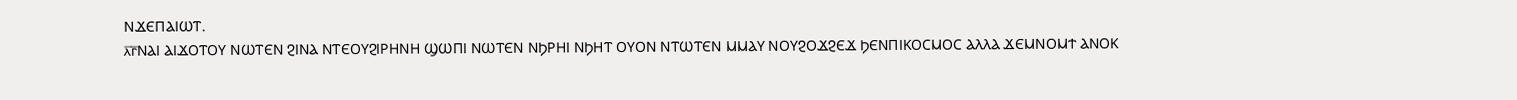ⲚϪⲈⲠⲀⲒⲰⲦ.
ⲗ̅ⲅ̅ⲚⲀⲒ ⲀⲒϪⲞⲦⲞⲨ ⲚⲰⲦⲈⲚ ϨⲒⲚⲀ ⲚⲦⲈⲞⲨϨⲒⲢⲎⲚⲎ ϢⲰⲠⲒ ⲚⲰⲦⲈⲚ ⲚϦⲢⲎⲒ ⲚϦⲎⲦ ⲞⲨⲞⲚ ⲚⲦⲰⲦⲈⲚ ⲘⲘⲀⲨ ⲚⲞⲨϨⲞϪϨⲈϪ ϦⲈⲚⲠⲒⲔⲞⲤⲘⲞⲤ ⲀⲖⲖⲀ ϪⲈⲘⲚⲞⲘϮ ⲀⲚⲞⲔ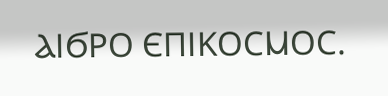ⲀⲒϬⲢⲞ ⲈⲠⲒⲔⲞⲤⲘⲞⲤ.